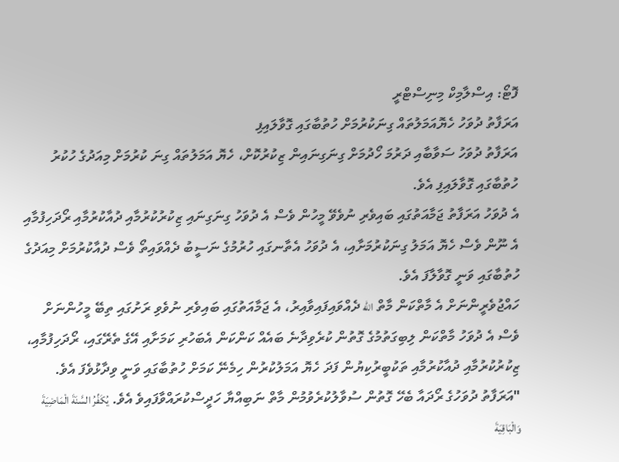ފޮޓޯ: އިސްލާމިކް މިނިސްޓްރީ
އަރަފާތު ދުވަހު ހެޔޮއަމަލުތައް ގިނަކުރުމަށް ހުތުބާގައި ގޮވާލައިފި
އަރަފާތު ދުވަހު ސަވާބާއި ދަރުމަ ހޯދުމަށް ގިނަގިނައިން ޒިކުރުކޮށް، ހެޔޮ އަމަލުތައް ގިނަ ކުރުމަށް މިއަދުގެ ހުކުރު ހުތުބާގައި ގޮވާލައިފި އެވެ.
އެ ދުވަހު އަރަފާތު ޖަމާއަތުގައި ބައިވެރި ނުވެވޭ މީހުން ވެސް އެ ދުވަހު ގިނަގިނައި ޒިކުރުކުރުމާއި ދުއާކުރުމާއި ރޯދަހިފުމާއި އެ ނޫން ވެސް ހެޔޮ އަމަލު ގިނަކުރުމަށާއި، އެ ދުވަހު އެތާނގައި ހުރުމުގެ ނަސީބު ދެއްވައިތޯ ވެސް ދުއާކުރުމަށް މިއަދުގެ ހުތުބާގައި ވަނީ ގޮވާލާފަ އެވެ.
ހައްޖުވެރީންނަށް އެ މާތްކަން މާތް الله ދެއްވައިފައިވާއިރު، އެ ޖަމާއަތުގައި ބައިވެރި ނުވެވި ރަށުގައި ތިބޭ މީހުންނަށް ވެސް އެ ދުވަހު މާތްކަން ލިބިގަތުމުގެ ގޮތުން ކުރެވިދާނެ ބައެއް ކަންކަން އެބަހުރި ކަމަށާއި އޭގެ ތެރޭގައި، ރޯދަހިފުމާއި، ޒިކުރުކުރުމާއި ދުއާކުރުމާއި ތަކުބީރުކިޔުން ފަދަ ހެޔޮ އަމަލުކުރުން ހިމެނޭ ކަމަށް ހުތުބާގައި ވަނީ ވިދާޅުވެފަ އެވެ.
"އަރަފާތު ދުވަހުގެ ރޯދައާ ބެހޭ ގޮތުން ސުވާލުކުރެވުމުން މާތް ނަބިއްޔާ ހަދީސްކުރައްވާފައިވެ އެވެ. يُكَفِّرُ السَّنَةَ الْمَاضِيَةَ وَالْبَاقِيَةَ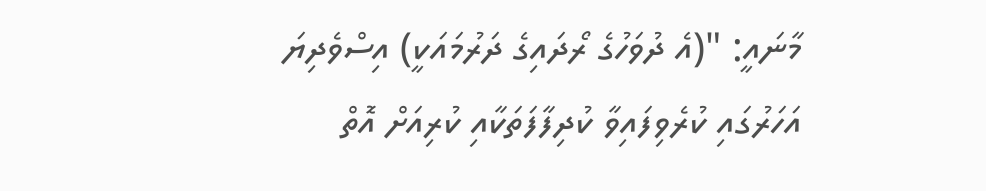މާނައީ: "(އެ ދުވަހުގެ ރޯދައިގެ ދަރުމައަކީ) އިސްވެދިޔަ އަހަރުގައި ކުރެވިފައިވާ ކުދިފާފަތަކާއި ކުރިއަށް އޮތް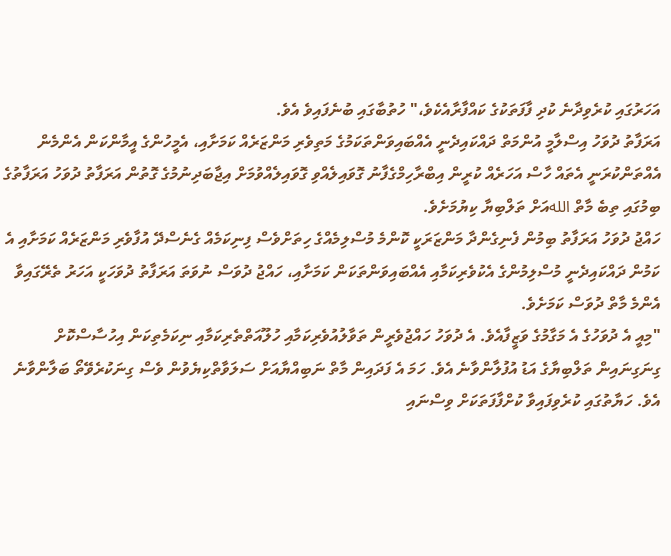އަހަރުގައި ކުރެވިދާނެ ކުދި ފާފަތަކުގެ ކައްފާރާއެކެވެ،" ހުތުބާގައި ބުނެފައިވެ އެވެ.
އަރަފާތު ދުވަހު އިސްލާމީ އުންމަތް ދައްކައިދެނީ އެއްބައިވަންތަކަމުގެ މަތިވެރި މަންޒަރެއް ކަމަށާއި، އެމީހުންގެ އީމާންކަން އެންމެން އެއްތަންކުރަނީ އެތައް ހާސް އަހަރެއް ކުރީން އިބްރާހިމްގެފާނު ގޮވައިލެއްވި ގޮވައިލެއްވުމަށް އިޖާބަދިނުމުގެ ގޮތުން އަރަފާތު ދުވަހު އަރަފާތުގެ ބިމުގައި ތިބެ މާތް اللهއަށް ތަލްބިޔާ ކިޔުމަށެވެ.
ހައްޖު ދުވަހު އަރަފާތު ބިމުން ފެނިގެންދާ މަންޒަރަކީ ކޮންމެ މުސްލިމެއްގެ ހިތަށްވެސް ފިނިކަމެއް ގެނެސްދޭ އުފާވެރި މަންޒަރެއް ކަމަށާއި އެ ކަމުން ދައްކައިދެނީ މުސްލިމުންގެ އެކުވެރިކަމާއި އެއްބައިވަންތަކަން ކަމަށާއި، ހައްޖު ދުވަސް ނުވަތަ އަރަފާތު ދުވަހަކީ އަހަރު ތެރޭގައިވާ އެންމެ މާތް ދުވަސް ކަމަށެވެ.
"މިއީ އެ ދުވަހުގެ އެ މަގާމުގެ ވަޒީފާއެވެ. އެ ދުވަހު ހައްޖުވެރީން ތަވާލުއުވެރިކަމާއި ހުލޫއަތްތެރިކަމާއި ނިކަމެތިކަން އިހުސާސްކޮށް ގިނަގިނައިން ތަލްބިޔާގެ އަޑު އުފުލާންވާނެ އެވެ. ހަމަ އެ ފަދައިން މާތް ނަބިއްޔާއަށް ސަލަވާތްކިޔެވުން ވެސް ގިނަކުރެވޭތޯ ބަލާންވާނެ އެވެ. ހަޔާތުގައި ކުރެވިފައިވާ ކުށްފާފަތަކަށް ވިސްނައި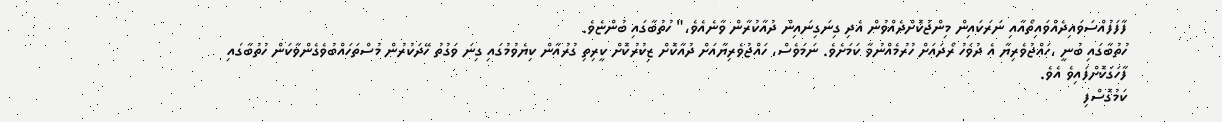ފާފަފުއްސަވައިދެއްވައިތޯއާއި ނަރަކައިން މިންޖުކޮށްދެއްވުން އެދި ގިނަގިނައިން ދުއާކުރާން ވާނެއެވެ،" ހުތުބާގައި ބުންޏެވެ.
ހުތުބާގައި ބުނީ ،ހައްޖުވެރިޔާ އެ ދުވަހު ރޯދައަށް ހުރުމެއްނުވާ ކަމަށެވެ. ނަމަވެސް، ހައްޖުވެރިޔާއަށް ދުއާކޮށް ޒިކުރުކޮށް ކީރިތި ގުރުއާން ކިޔެވުމުގައި ގިނަ ވަގުތު ހޭދަކުރުން މުސްތަހައްބުވެގެންވާކަން ހުތުބާގައި ފާހަގަކޮށްފައިވެ އެވެ.
ކަމުގޮސްފި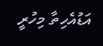އަޑުއެހިތާ މިހުރީ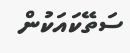ސަތޭކައަކުން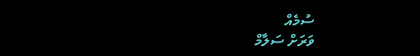ސުމެއް
ވަރަށް ސަލާމް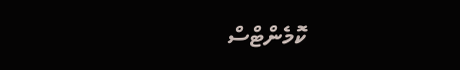ކޮމެންޓްސް